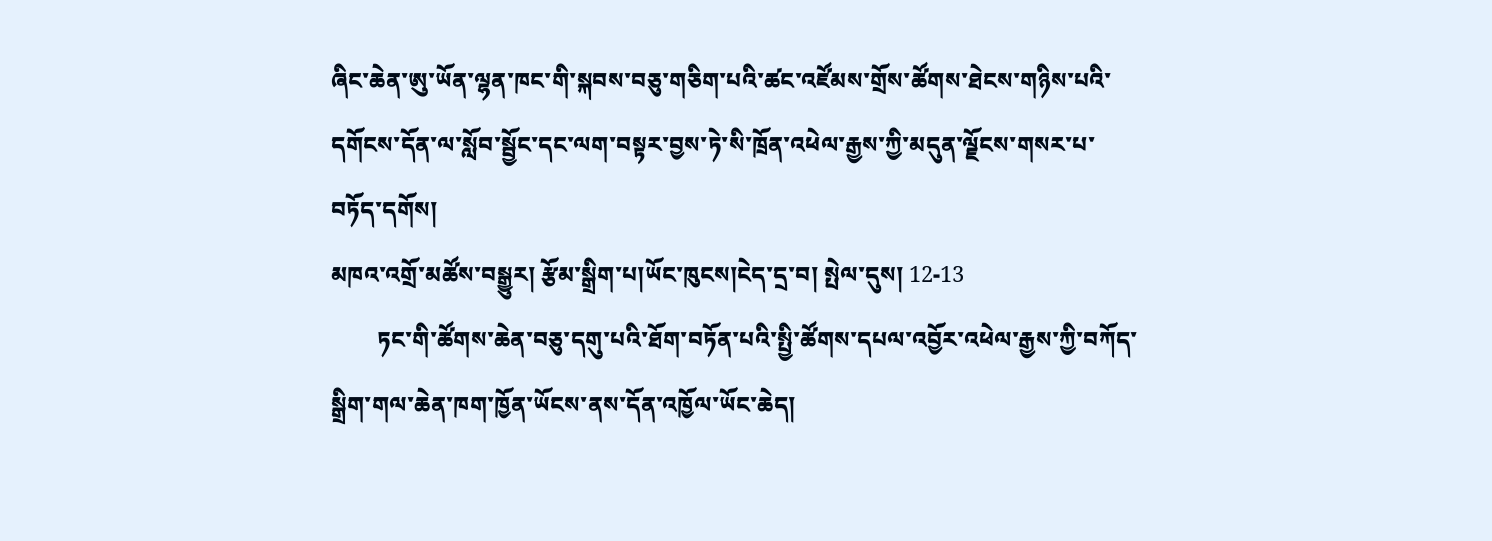ཞིང་ཆེན་ཨུ་ཡོན་ལྷན་ཁང་གི་སྐབས་བཅུ་གཅིག་པའི་ཚང་འཛོམས་གྲོས་ཚོགས་ཐེངས་གཉིས་པའི་དགོངས་དོན་ལ་སློབ་སྦྱོང་དང་ལག་བསྟར་བྱས་ཏེ་སི་ཁྲོན་འཕེལ་རྒྱས་ཀྱི་མདུན་ལྗོངས་གསར་པ་བཏོད་དགོས།
མཁའ་འགྲོ་མཚོས་བསྒྱུར། རྩོམ་སྒྲིག་པ།ཡོང་ཁུངས།ངེད་དྲ་བ། སྤེལ་དུས། 12-13
        ཏང་གི་ཚོགས་ཆེན་བཅུ་དགུ་པའི་ཐོག་བཏོན་པའི་སྤྱི་ཚོགས་དཔལ་འབྱོར་འཕེལ་རྒྱས་ཀྱི་བཀོད་སྒྲིག་གལ་ཆེན་ཁག་ཁྱོན་ཡོངས་ནས་དོན་འཁྱོལ་ཡོང་ཆེད།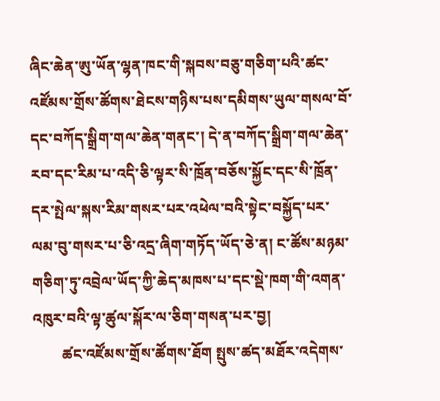ཞིང་ཆེན་ཨུ་ཡོན་ལྷན་ཁང་གི་སྐབས་བཅུ་གཅིག་པའི་ཚང་འཛོམས་གྲོས་ཚོགས་ཐེངས་གཉིས་པས་དམིགས་ཡུལ་གསལ་བོ་དང་བཀོད་སྒྲིག་གལ་ཆེན་གནང་། དེ་ན་བཀོད་སྒྲིག་གལ་ཆེན་རབ་དང་རིམ་པ་འདི་ཅི་ལྟར་སི་ཁྲོན་བཅོས་སྐྱོང་དང་སི་ཁྲོན་དར་སྤེལ་སྐས་རིམ་གསར་པར་འཕེལ་བའི་སྟེང་བསྐྱོད་པར་ལམ་བུ་གསར་པ་ཅི་འདྲ་ཞིག་གཏོད་ཡོད་ཅེ་ན། ང་ཚོས་མཉམ་གཅིག་ཏུ་འབྲེལ་ཡོད་ཀྱི་ཆེད་མཁས་པ་དང་སྡེ་ཁག་གི་འགན་འཁུར་བའི་ལྟ་ཚུལ་སྐོར་ལ་ཅིག་གསན་པར་བྱ།
        ཚང་འཛོམས་གྲོས་ཚོགས་ཐོག སྤུས་ཚད་མཐོར་འདེགས་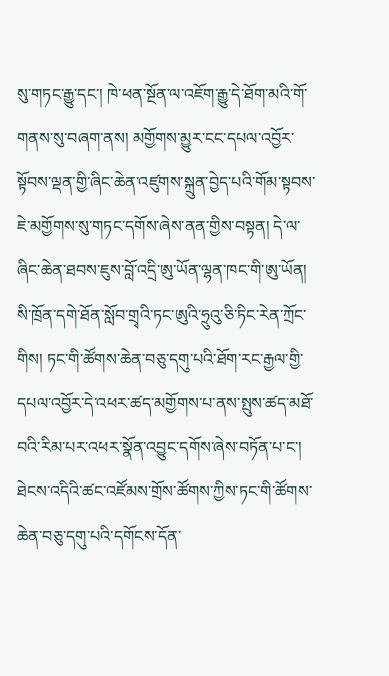སུ་གཏང་རྒྱུ་དང་། ཁེ་ཕན་སྔོན་ལ་འཇོག་རྒྱུ་དེ་ཐོག་མའི་གོ་གནས་སུ་བཞག་ནས། མགྱོགས་མྱུར་ངང་དཔལ་འབྱོར་སྟོབས་ལྡན་གྱི་ཞིང་ཆེན་འཛུགས་སྐྲུན་བྱེད་པའི་གོམ་སྟབས་ཇེ་མགྱོགས་སུ་གཏང་དགོས་ཞེས་ནན་གྱིས་བསྟན། དེ་ལ་ཞིང་ཆེན་ཐབས་ཇུས་བློ་འདྲི་ཨུ་ཡོན་ལྷན་ཁང་གི་ཨུ་ཡོན། སི་ཁྲོན་དགེ་ཐོན་སློབ་གྲྭའི་ཏང་ཨུའི་ཧྲུའུ་ཅི་ཏིང་རེན་ཀྲོང་གིས། ཏང་གི་ཚོགས་ཆེན་བཅུ་དགུ་པའི་ཐོག་རང་རྒྱལ་གྱི་དཔལ་འབྱོར་དེ་འཕར་ཚད་མགྱོགས་པ་ནས་སྤུས་ཚད་མཐོ་བའི་རིམ་པར་འཕར་སྣོན་འབྱུང་དགོས་ཞེས་བཏོན་པ་ང་། ཐེངས་འདིའི་ཚང་འཛོམས་གྲོས་ཚོགས་ཀྱིས་ཏང་གི་ཚོགས་ཆེན་བཅུ་དགུ་པའི་དགོངས་དོན་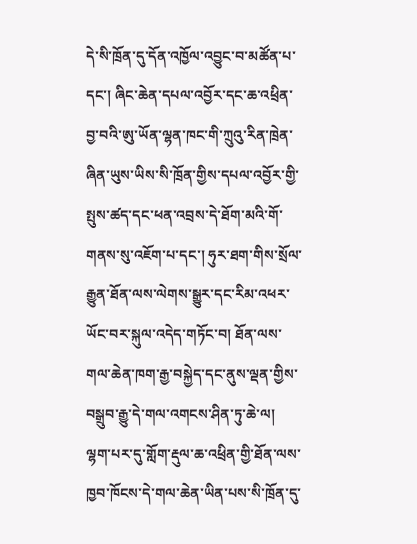དེ་སི་ཁྲོན་དུ་དོན་འཁྱོལ་འབྱུང་བ་མཚོན་པ་དང་། ཞིང་ཆེན་དཔལ་འབྱོར་དང་ཆ་འཕྲིན་བྱ་བའི་ཨུ་ཡོན་ལྷན་ཁང་གི་ཀྲུའུ་རིན་ཁྲེན་ཞིན་ཡུས་ཡིས་སི་ཁྲོན་གྱིས་དཔལ་འབྱོར་གྱི་སྤུས་ཚད་དང་ཕན་འབྲས་དེ་ཐོག་མའི་གོ་གནས་སུ་འཇོག་པ་དང་། ཧུར་ཐག་གིས་སྲོལ་རྒྱུན་ཐོན་ལས་ལེགས་སྒྱུར་དང་རིམ་འཕར་ཡོང་བར་སྐུལ་འདེད་གཏོང་བ། ཐོན་ལས་གལ་ཆེན་ཁག་རྒྱ་བསྐྱེད་དང་ནུས་ལྡན་གྱིས་བསྒྲུབ་རྒྱུ་དེ་གལ་འགངས་ཤིན་ཏུ་ཆེ་ལ། ལྷག་པར་དུ་གློག་རྡུལ་ཆ་འཕྲིན་གྱི་ཐོན་ལས་ཁྱབ་ཁོངས་དེ་གལ་ཆེན་ཡིན་པས་སི་ཁྲོན་དུ་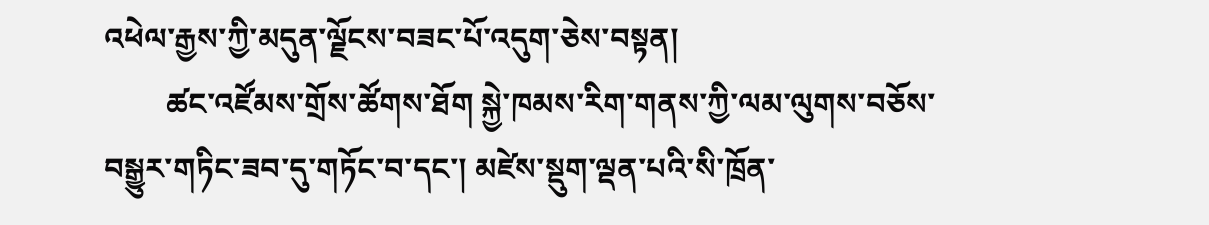འཕེལ་རྒྱས་ཀྱི་མདུན་ལྗོངས་བཟང་པོ་འདུག་ཅེས་བསྟན།
        ཚང་འཛོམས་གྲོས་ཚོགས་ཐོག སྐྱེ་ཁམས་རིག་གནས་ཀྱི་ལམ་ལུགས་བཅོས་བསྒྱུར་གཏིང་ཟབ་དུ་གཏོང་བ་དང་། མཛེས་སྡུག་ལྡན་པའི་སི་ཁྲོན་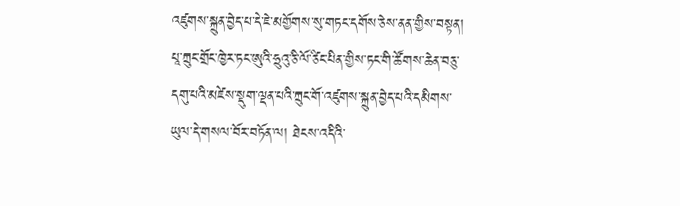འཛུགས་སྐྲུན་བྱེད་པ་དེ་ཇེ་མགྱོགས་སུ་གཏང་དགོས་ཅེས་ནན་གྱིས་བསྟན། པཱ་ཀྲུང་གྲོང་ཁྱེར་ཏང་ཨུའི་ཧྲུའུ་ཅི་ལོ་ཙིང་པིན་གྱིས་ཏང་གི་ཚོགས་ཆེན་བཅུ་དགུ་པའི་མཛེས་སྡུག་ལྡན་པའི་ཀྲུང་གོ་འཛུགས་སྐྲུན་བྱེད་པའི་དམིགས་ཡུལ་དེ་གསལ་བོར་བཏོན་ལ། ཐེངས་འདིའི་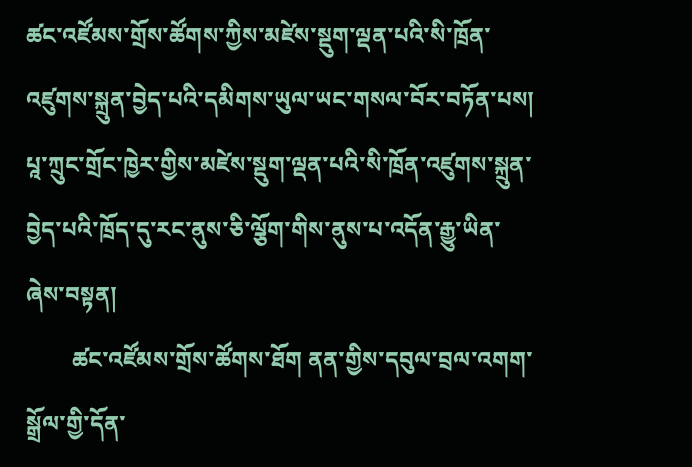ཚང་འཛོམས་གྲོས་ཚོགས་ཀྱིས་མཛེས་སྡུག་ལྡན་པའི་སི་ཁྲོན་འཛུགས་སྐྲུན་བྱེད་པའི་དམིགས་ཡུལ་ཡང་གསལ་བོར་བཏོན་པས། པཱ་ཀྲུང་གྲོང་ཁྱེར་གྱིས་མཛེས་སྡུག་ལྡན་པའི་སི་ཁྲོན་འཛུགས་སྐྲུན་བྱེད་པའི་ཁྲོད་དུ་རང་ནུས་ཅི་ལྕོག་གིས་ནུས་པ་འདོན་རྒྱུ་ཡིན་ཞེས་བསྟན།
        ཚང་འཛོམས་གྲོས་ཚོགས་ཐོག ནན་གྱིས་དབུལ་བྲལ་འགག་སྒྲོལ་གྱི་དོན་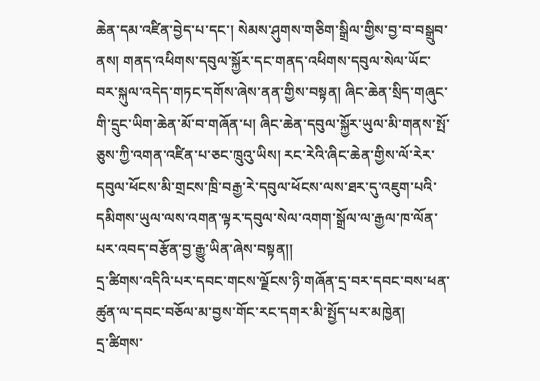ཆེན་དམ་འཛིན་བྱེད་པ་དང་། སེམས་ཤུགས་གཅིག་སྒྲིལ་གྱིས་བྱ་བ་བསྒྲུབ་ནས། གནད་འཕིགས་དབུལ་སྐྱོར་དང་གནད་འཕིགས་དབུལ་སེལ་ཡོང་བར་སྐུལ་འདེད་གཏང་དགོས་ཞེས་ནན་གྱིས་བསྟན། ཞིང་ཆེན་སྲིད་གཞུང་གི་དྲུང་ཡིག་ཆེན་མོ་བ་གཞོན་པ། ཞིང་ཆེན་དབུལ་སྐྱོར་ཡུལ་མི་གནས་སྤོ་ཅུས་ཀྱི་འགན་འཛིན་པ་ཅང་ཁྲུའུ་ཡིས། རང་རེའི་ཞིང་ཆེན་གྱིས་ལོ་རེར་དབུལ་ཕོངས་མི་གྲངས་ཁྲི་བརྒྱ་རེ་དབུལ་ཕོངས་ལས་ཐར་དུ་འཇུག་པའི་དམིགས་ཡུལ་ལས་འགན་ལྟར་དབུལ་སེལ་འགག་སྒྲོལ་ལ་རྒྱལ་ཁ་ལོན་པར་འབད་བརྩོན་བྱ་རྒྱུ་ཡིན་ཞེས་བསྟན།།
དྲ་ཚིགས་འདིའི་པར་དབང་གངས་ལྗོངས་ཉི་གཞོན་དྲ་བར་དབང་བས་ཕན་ཚུན་ལ་དབང་བཅོལ་མ་བྱས་གོང་རང་དགར་མི་སྤྱོད་པར་མཁྱེན།
དྲ་ཚིགས་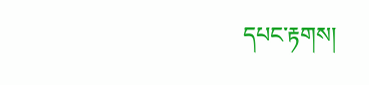དཔང་རྟགས།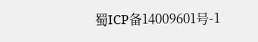蜀ICP备14009601号-1